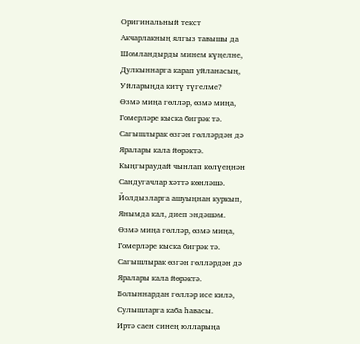Оригинальный текст
Акчарлакның ялгыз тавышы да
Шомландырды минем күңелне,
Дулкыннарга карап уйланасың,
Уйларыңда китү түгелме?
Өзмә миңа гөлләр, өзмә миңа,
Гомерләре кыска бигрәк тә.
Сагышлырак өзгән гөлләрдән дә
Яралары кала йөрәктә.
Кыңгыраудай чынлап көлүеңнән
Сандугачлар хәттә көнләшә.
Йолдызларга ашуыңнан куркып,
Янымда кал, диеп эндәшәм.
Өзмә миңа гөлләр, өзмә миңа,
Гомерләре кыска бигрәк тә.
Сагышлырак өзгән гөлләрдән дә
Яралары кала йөрәктә.
Болыннардан гөлләр исе килә,
Сулышларга каба hавасы.
Иртә саен синең юлларыңа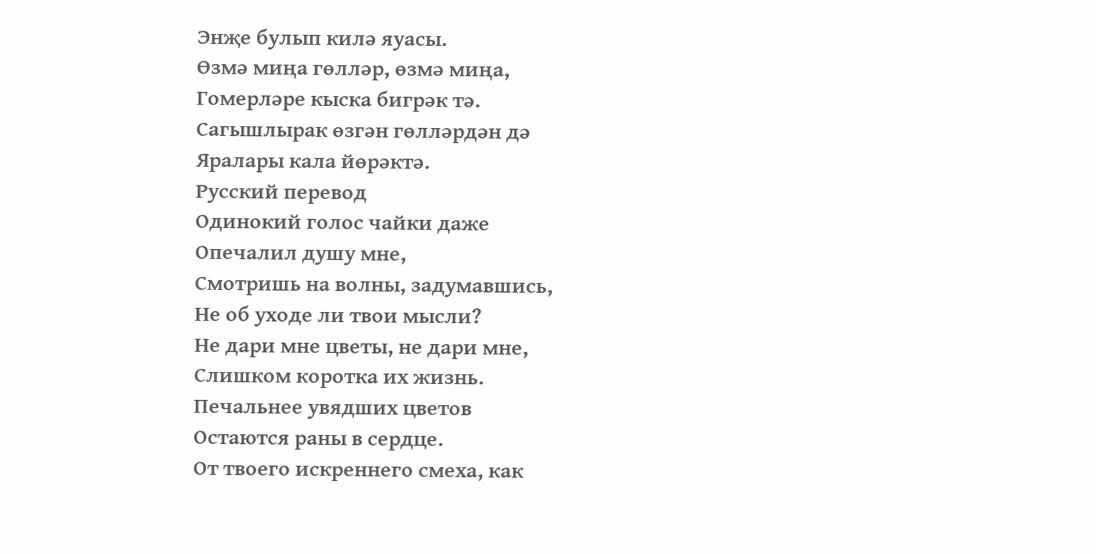Энҗе булып килә яуасы.
Өзмә миңа гөлләр, өзмә миңа,
Гомерләре кыска бигрәк тә.
Сагышлырак өзгән гөлләрдән дә
Яралары кала йөрәктә.
Русский перевод
Одинокий голос чайки даже
Опечалил душу мне,
Смотришь на волны, задумавшись,
Не об уходе ли твои мысли?
Не дари мне цветы, не дари мне,
Слишком коротка их жизнь.
Печальнее увядших цветов
Остаются раны в сердце.
От твоего искреннего смеха, как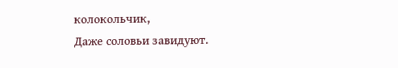колокольчик,
Даже соловьи завидуют.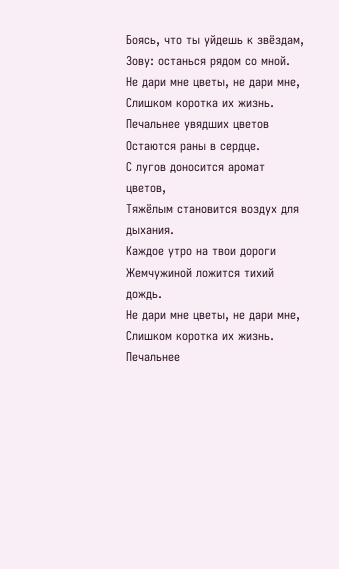Боясь, что ты уйдешь к звёздам,
Зову: останься рядом со мной.
Не дари мне цветы, не дари мне,
Слишком коротка их жизнь.
Печальнее увядших цветов
Остаются раны в сердце.
С лугов доносится аромат цветов,
Тяжёлым становится воздух для дыхания.
Каждое утро на твои дороги
Жемчужиной ложится тихий дождь.
Не дари мне цветы, не дари мне,
Слишком коротка их жизнь.
Печальнее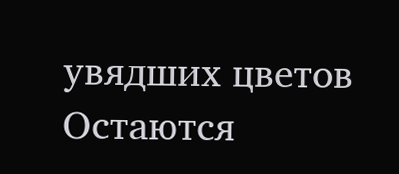увядших цветов
Остаются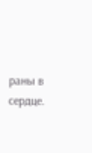раны в сердце.